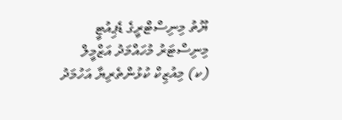ޔޫތު މިނިސްޓްރީގެ ޑެޕިއުޓީ މިނިސްޓަރު މުހައްމަދު އަޒްމީލް (ކ) މިއުޒިކް ކުޅުންތެރިޔާ އަހުމަދު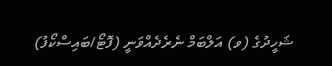ޝަހީދުގެ (ވ) އަލްބަމް ނެރެދެއްވަނީ (ފޮޓޯ/ބައިސްކޯފު)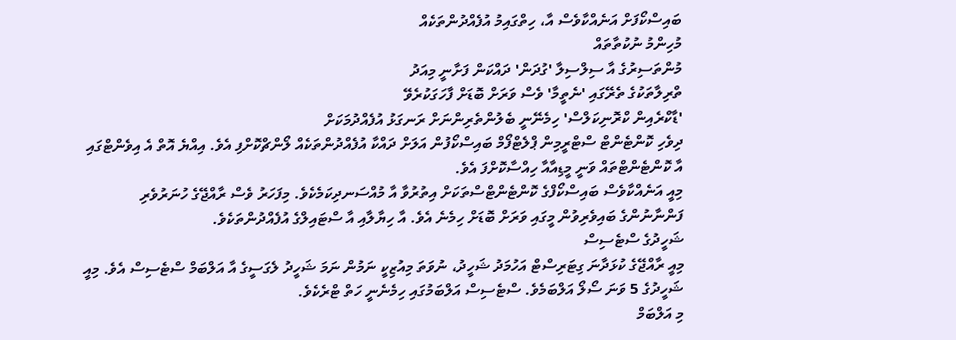ބައިސްކޯފަށް އަނެއްކާވެސް އާ، ހިތްގައިމު އުފެއްދުންތަކެއް
މުހިންމު ނުކުތާތައް
މުންތަސިރުގެ އާ ސިލްސިލާ 'ގުދަން' ދައްކަން ފަށާނީ މިއަދު
ތްރިލާތަކުގެ ތެރޭގައި 'ނެތީމާ' ވެސް ވަރަށް ބޮޑަށް ފާހަގަކުރެވޭ
'ޑާކްރެއިން ކްރޮނިކަލްސް' ހިމެނޭނީ ބެލުންތެރިންނަށް ރަނގަޅު އުފެއްދުމަކަށް
ދިވެހި ކޮންޓެންޓް ސްޓްރީމިން ޕްލެޓްފޯމް ބައިސްކޯފުން އަލަށް ދައްކާ އުފެއްދުންތަކެއް ލޯންޗްކޮށްފި އެވެ. އިއްޔެ އޮތް އެ އިވެންޓްގައި އާ ކޮންޓެންޓްތައް ވަނީ މީޑިއާއާ ހިއްސާކޮށްފަ އެވެ.
މިއީ އަނެއްކާވެސް ބައިސްކޯފްގެ ކޮންޓެންޓްސްތަކަށް އިތުރުވާ އާ މުއްސަނދިކަމެކެވެ. މިފަހަރު ވެސް ރާއްޖޭގެ ހުނަރުވެރި ފަންނާނުންގެ ބައިވެރިވުން މީގައި ވަރަށް ބޮޑަށް ހިމެނެ އެވެ. އާ ހިޔާލާއި އާ ސްޓައިލްގެ އުފެއްދުންތަކެވެ.
ޝަހީދުގެ ސްޓެސިސް
މިއީ ރާއްޖޭގެ ކުޅަދާނަ ގިޓަރިސްޓް އަހުމަދު ޝަހީދު، ނުވަތަ މިއުޒިކީ ނަމުން ނަމަ ޝަހީދު ލެގަސީގެ އާ އަލްބަމް ސްޓެސިސް އެވެ. މިއީ ޝަހީދުގެ 5 ވަނަ ސޯލޯ އަލްބަމެވެ. ސްޓެސިސް އަލްބަމުގައި ހިމެނެނީ ހަތް ޓްރެކެވެ.
މި އަލްބަމް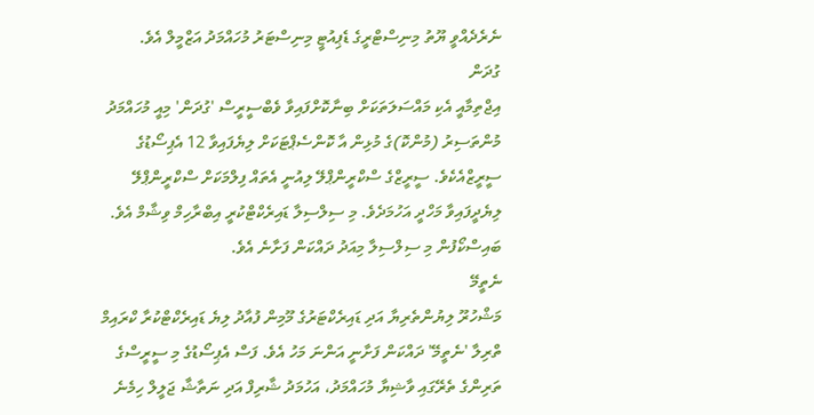ނެރެދެއްވީ ޔޫތު މިނިސްޓްރީގެ ޑެޕިއުޓީ މިނިސްޓަރު މުހައްމަދު އަޒްމީލް އެވެ.
ގުދަން
އިޖްތިމާއީ އެކި މައްސަލަތަކަށް ބިނާކޮށްފައިވާ ވެބްސީރީސް 'ގުދަން' މިއީ މުހައްމަދު މުންތަސިރު (މުންކޮ)ގެ މުޅިން އާ ކޮންސެޕްޓަކަށް ލިޔެފައިވާ 12 އެޕިސޯޑުގެ ސީރީޒްއެކެވެ. ސީރީޒްގެ ސްކްރީންޕްލޭ ލިއުނީ އެތައް ފިލްމަކަށް ސްކްރީންޕްލޭ ލިޔެދީފައިވާ މަހްދީ އަހުމަދެވެ. މި ސިލްސިލާ ޑައިރެކްޓްކުރީ އިބްރާހިމް ވިޝާމް އެވެ.
ބައިސްކޯފުން މި ސިލްސިލާ މިއަދު ދައްކަން ފަށާނެ އެވެ.
ނެތީމޭ
މަޝްހުރޫ ލިޔުންތެރިޔާ އަދި ޑައިރެކްޓަރުގެ މޫމިން ފުއާދު ލިޔެ ޑައިރެކްޓްކުރާ ކްރައިމް ތްރިލާ 'ނެތީމޭ' ދައްކަން ފަށާނީ އަންނަ މަހު އެވެ. ފަސް އެޕިސޯޑުގެ މި ސީރީސްގެ ތަރިންގެ ތެރޭގައި ވާޝިޔާ މުހައްމަދު، އަހުމަދު ޝާރިފް އަދި ނަތާޝާ ޖަލީލް ހިމެނެ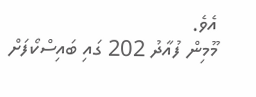އެވެ.
މޫމިން ފުއާދު 202 ގައި ބައިސްކޯފަށް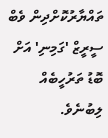ތައްޔާރުކޮށްދިން ވެބް ސީރީޒް 'ގަމިނި' އަށް ބޮޑު ތަރުހީބެއް ލިބުނެވެ.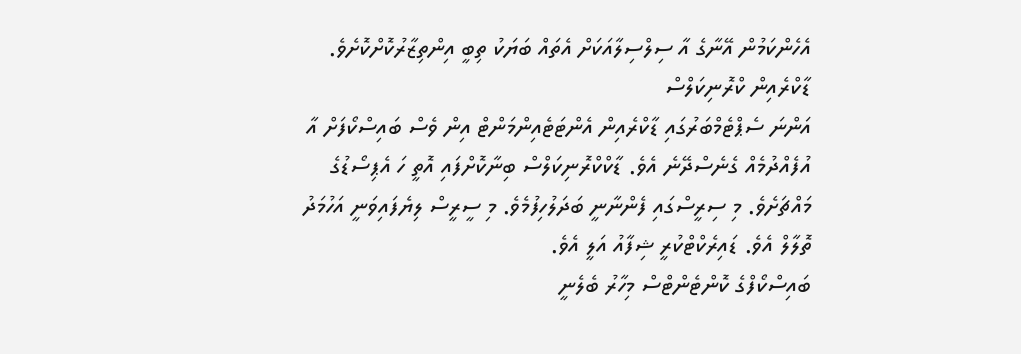އެހެންކަމުން އޭނާގެ އާ ސިލްސިލާއަކަށް އެތައް ބަޔަކު ތިބީ އިންތިޒާރުކޮށްކޮށެވެ.
ޑާކްރެއިން ކްރޮނިކަލްސް
އަންނަ ސެޕްޓެމްބަރުގައި ޑާކްރެއިން އެންޓަޓެއިންމަންޓް އިން ވެސް ބައިސްކޯފަށް އާ އުފެއްދުމެއް ގެނެސްދޭނެ އެވެ. ޑާކްކްރޮނިކަލްސް ބިނާކޮށްފައި އޮތީ ހަ އެޕިސޯޑުގެ މައްޗަށެވެ. މި ސިރީސްގައި ފެންނާނީ ބަދަލުހިފުމެވެ. މި ސީރީސް ލިޔެފައިވަނީ އަހުމަދު ތޮލާލް އެވެ. ޑައިރެކްޓްކުރީ ޝިފާއު އަލީ އެވެ.
ބައިސްކޯފްގެ ކޮންޓެންޓްސް މިހާރު ބެލެނީ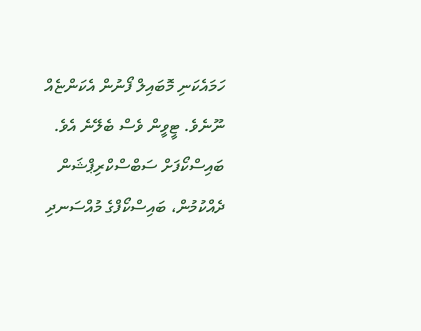ހަމައެކަނި މޮބައިލް ފޯނުން އެކަންޏެއް ނޫނެވެ. ޓީވީން ވެސް ބެލޭނެ އެވެ. ބައިސްކޯފަށް ސަބްސްކްރިޕްޝަން ދެއްކުމުން، ބައިސްކޯފްގެ މުއްސަނދި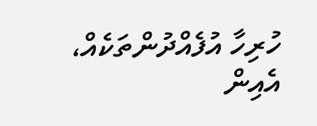ހުރިހާ އުފެއްދުންތަކެއް، އެއިން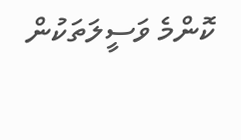ކޮންމެ ވަސީލަތަކުން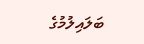ބަލައިލުމުގެ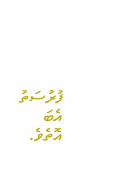ފުރުސަތު އެބަ އޮތެވެ.